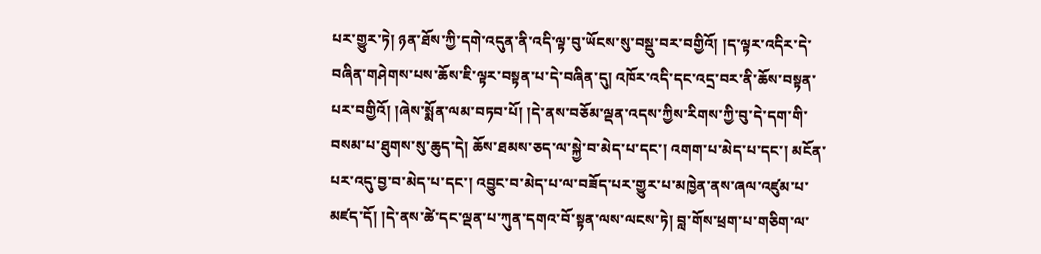པར་གྱུར་ཏེ། ཉན་ཐོས་ཀྱི་དགེ་འདུན་ནི་འདི་ལྟ་བུ་ཡོངས་སུ་བསྡུ་བར་བགྱིའོ། །ད་ལྟར་འདིར་དེ་བཞིན་གཤེགས་པས་ཆོས་ཇི་ལྟར་བསྟན་པ་དེ་བཞིན་དུ། འཁོར་འདི་དང་འདྲ་བར་ནི་ཆོས་བསྟན་པར་བགྱིའོ། །ཞེས་སྨོན་ལམ་བཏབ་པོ། །དེ་ནས་བཅོམ་ལྡན་འདས་ཀྱིས་རིགས་ཀྱི་བུ་དེ་དག་གི་བསམ་པ་ཐུགས་སུ་ཆུད་དེ། ཆོས་ཐམས་ཅད་ལ་སྐྱེ་བ་མེད་པ་དང་། འགག་པ་མེད་པ་དང་། མངོན་པར་འདུ་བྱ་བ་མེད་པ་དང་། འབྱུང་བ་མེད་པ་ལ་བཟོད་པར་གྱུར་པ་མཁྱེན་ནས་ཞལ་འཛུམ་པ་མཛད་དོ། །དེ་ནས་ཚེ་དང་ལྡན་པ་ཀུན་དགའ་བོ་སྟན་ལས་ལངས་ཏེ། བླ་གོས་ཕྲག་པ་གཅིག་ལ་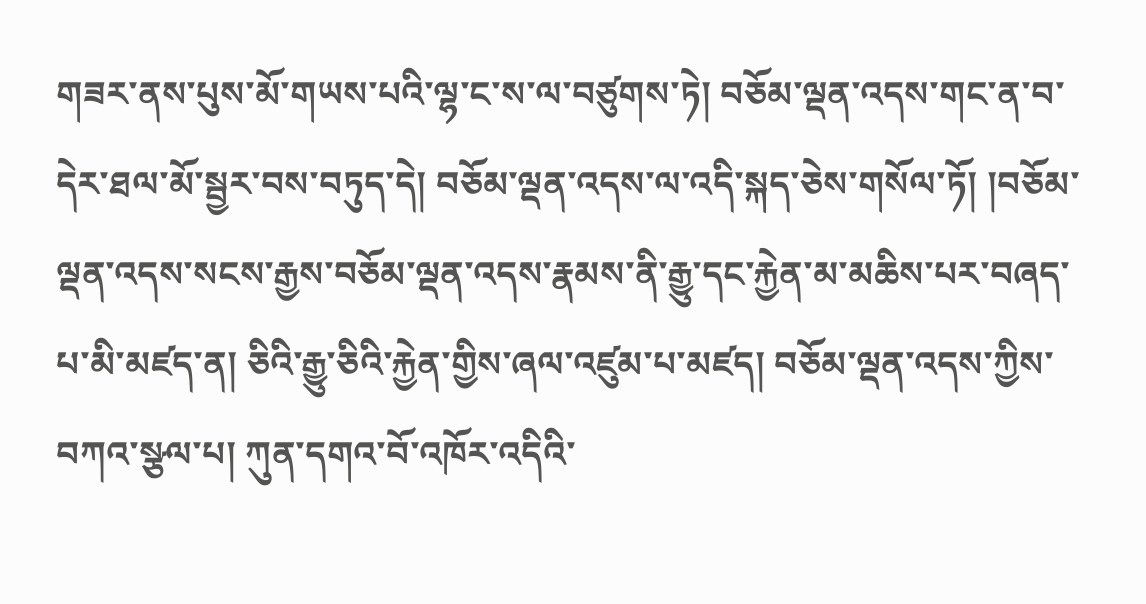གཟར་ནས་པུས་མོ་གཡས་པའི་ལྷ་ང་ས་ལ་བཙུགས་ཏེ། བཅོམ་ལྡན་འདས་གང་ན་བ་དེར་ཐལ་མོ་སྦྱར་བས་བཏུད་དེ། བཅོམ་ལྡན་འདས་ལ་འདི་སྐད་ཅེས་གསོལ་ཏོ། །བཅོམ་ལྡན་འདས་སངས་རྒྱས་བཅོམ་ལྡན་འདས་རྣམས་ནི་རྒྱུ་དང་རྐྱེན་མ་མཆིས་པར་བཞད་པ་མི་མཛད་ན། ཅིའི་རྒྱུ་ཅིའི་རྐྱེན་གྱིས་ཞལ་འཛུམ་པ་མཛད། བཅོམ་ལྡན་འདས་ཀྱིས་བཀའ་སྩལ་པ། ཀུན་དགའ་བོ་འཁོར་འདིའི་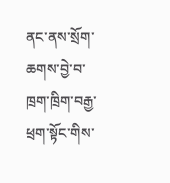ནང་ནས་སྲོག་ཆགས་བྱེ་བ་ཁྲག་ཁྲིག་བརྒྱ་ཕྲག་སྟོང་གིས་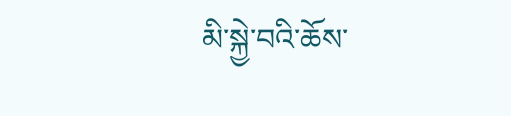མི་སྐྱེ་བའི་ཆོས་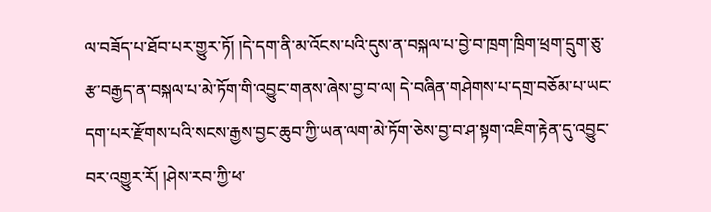ལ་བཟོད་པ་ཐོབ་པར་གྱུར་ཏོ། །དེ་དག་ནི་མ་འོངས་པའི་དུས་ན་བསྐལ་པ་བྱེ་བ་ཁྲག་ཁྲིག་ཕྲག་དྲུག་ཅུ་རྩ་བརྒྱད་ན་བསྐལ་པ་མེ་ཏོག་གི་འབྱུང་གནས་ཞེས་བྱ་བ་ལ། དེ་བཞིན་གཤེགས་པ་དགྲ་བཅོམ་པ་ཡང་དག་པར་རྫོགས་པའི་སངས་རྒྱས་བྱང་ཆུབ་ཀྱི་ཡན་ལག་མེ་ཏོག་ཅེས་བྱ་བ་ཤ་སྟག་འཇིག་རྟེན་དུ་འབྱུང་བར་འགྱུར་རོ། །ཤེས་རབ་ཀྱི་ཕ་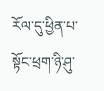རོལ་དུ་ཕྱིན་པ་སྟོང་ཕྲག་ཉི་ཤུ་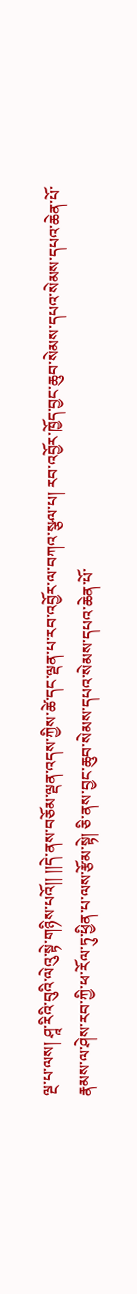ལྔ་པ་ལས། ཤཱ་རིའི་བུའི་ལེའུ་སྟེ་གཉིས་པའོ།། །།དེ་ནས་བཅོམ་ལྡན་འདས་ཀྱིས་ཚེ་དང་ལྡན་པ་རབ་འབྱོར་ལ་བཀའ་སྩལ་པ། རབ་འབྱོར་ཁྱོད་བྱང་ཆུབ་སེམས་དཔའ་སེམས་དཔའ་ཆེན་པོ་རྣམས་ལ་ཤེས་རབ་ཀྱི་ཕ་རོལ་ཏུ་ཕྱིན་པ་ལས་རྩོམ་སྟེ། ཅི་ནས་བྱང་ཆུབ་སེམས་དཔའ་སེམས་དཔའ་ཆེན་པོ་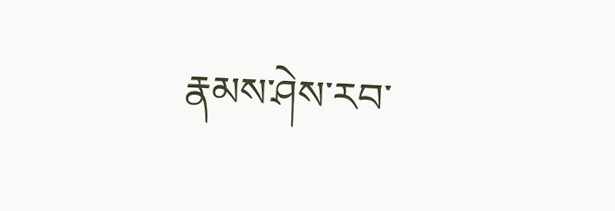རྣམས་ཤེས་རབ་